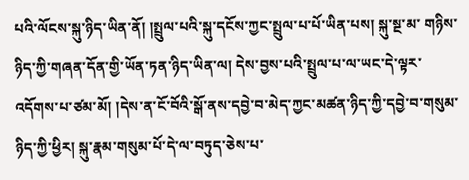པའི་ལོངས་སྐུ་ཉིད་ཡིན་ནོ། །སྤྲུལ་པའི་སྐུ་དངོས་ཀྱང་སྤྲུལ་པ་པོ་ཡིན་པས། སྐུ་སྔ་མ་ གཉིས་ཉིད་ཀྱི་གཞན་དོན་གྱི་ཡོན་ཏན་ཉིད་ཡིན་ལ། དེས་བྱས་པའི་སྤྲུལ་པ་ལ་ཡང་དེ་ལྟར་ འདོགས་པ་ཙམ་མོ། །དེས་ན་ངོ་བོའི་སྒོ་ནས་དབྱེ་བ་མེད་ཀྱང་མཚན་ཉིད་ཀྱི་དབྱེ་བ་གསུམ་ ཉིད་ཀྱི་ཕྱིར། སྐུ་རྣམ་གསུམ་པོ་དེ་ལ་བཏུད་ཅེས་པ་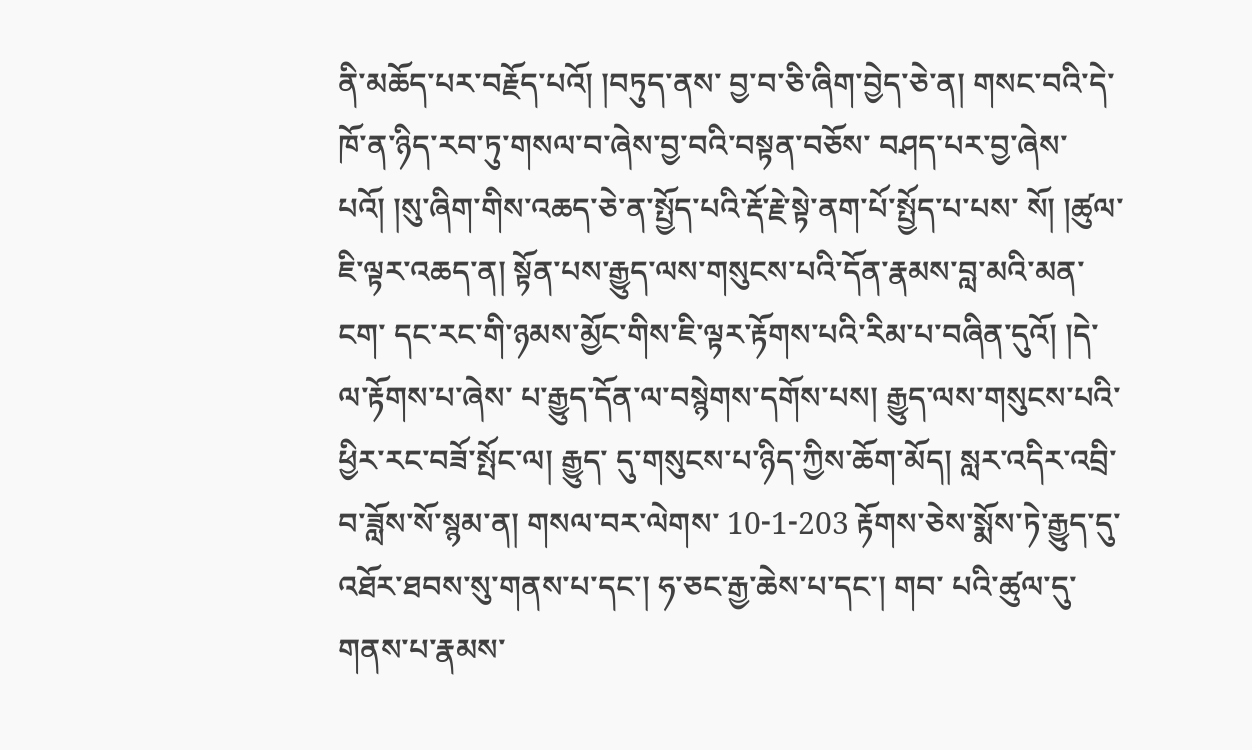ནི་མཆོད་པར་བརྗོད་པའོ། །བཏུད་ནས་ བྱ་བ་ཅི་ཞིག་བྱེད་ཅེ་ན། གསང་བའི་དེ་ཁོ་ན་ཉིད་རབ་ཏུ་གསལ་བ་ཞེས་བྱ་བའི་བསྟན་བཅོས་ བཤད་པར་བྱ་ཞེས་པའོ། །སུ་ཞིག་གིས་འཆད་ཅེ་ན་སྤྱོད་པའི་རྡོ་རྗེ་སྟེ་ནག་པོ་སྤྱོད་པ་པས་ སོ། །ཚུལ་ཇི་ལྟར་འཆད་ན། སྟོན་པས་རྒྱུད་ལས་གསུངས་པའི་དོན་རྣམས་བླ་མའི་མན་ངག་ དང་རང་གི་ཉམས་མྱོང་གིས་ཇི་ལྟར་རྟོགས་པའི་རིམ་པ་བཞིན་དུའོ། །དེ་ལ་རྟོགས་པ་ཞེས་ པ་རྒྱུད་དོན་ལ་བསྙེགས་དགོས་པས། རྒྱུད་ལས་གསུངས་པའི་ཕྱིར་རང་བཟོ་སྤོང་ལ། རྒྱུད་ དུ་གསུངས་པ་ཉིད་ཀྱིས་ཆོག་མོད། སླར་འདིར་འབྲི་བ་ཟློས་སོ་སྙམ་ན། གསལ་བར་ལེགས་ 10-1-203 རྟོགས་ཅེས་སྨོས་ཏེ་རྒྱུད་དུ་འཐོར་ཐབས་སུ་གནས་པ་དང་། ཧ་ཅང་རྒྱ་ཆེས་པ་དང་། གབ་ པའི་ཚུལ་དུ་གནས་པ་རྣམས་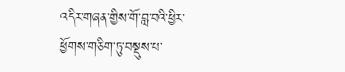འདིར་གཞན་གྱིས་གོ་བླ་བའི་ཕྱིར་ཕྱོགས་གཅིག་ཏུ་བསྡུས་པ་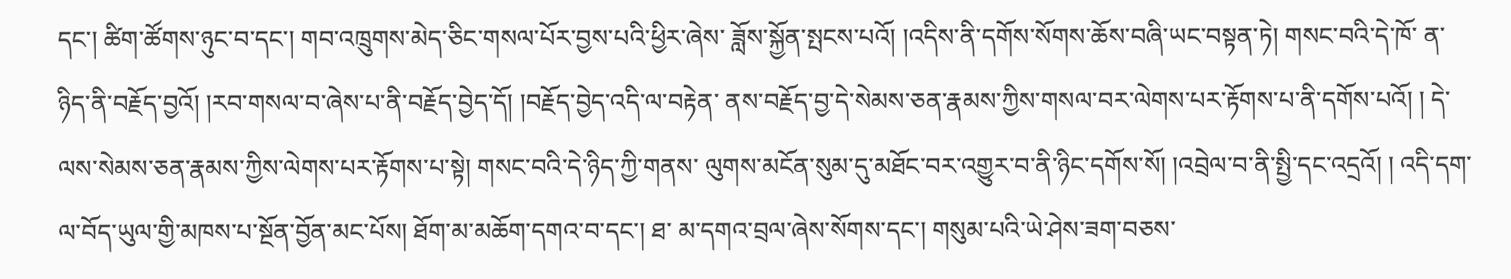དང་། ཚིག་ཚོགས་ཉུང་བ་དང་། གབ་འཁྲུགས་མེད་ཅིང་གསལ་པོར་བྱས་པའི་ཕྱིར་ཞེས་ ཟློས་སྐྱོན་སྤངས་པའོ། །འདིས་ནི་དགོས་སོགས་ཆོས་བཞི་ཡང་བསྟན་ཏེ། གསང་བའི་དེ་ཁོ་ ན་ཉིད་ནི་བརྗོད་བྱའོ། །རབ་གསལ་བ་ཞེས་པ་ནི་བརྗོད་བྱེད་དོ། །བརྗོད་བྱེད་འདི་ལ་བརྟེན་ ནས་བརྗོད་བྱ་དེ་སེམས་ཅན་རྣམས་ཀྱིས་གསལ་བར་ལེགས་པར་རྟོགས་པ་ནི་དགོས་པའོ། ། དེ་ལས་སེམས་ཅན་རྣམས་ཀྱིས་ལེགས་པར་རྟོགས་པ་སྟེ། གསང་བའི་དེ་ཉིད་ཀྱི་གནས་ ལུགས་མངོན་སུམ་དུ་མཐོང་བར་འགྱུར་བ་ནི་ཉིང་དགོས་སོ། །འབྲེལ་བ་ནི་སྤྱི་དང་འདྲའོ། ། འདི་དག་ལ་བོད་ཡུལ་གྱི་མཁས་པ་སྔོན་བྱོན་མང་པོས། ཐོག་མ་མཆོག་དགའ་བ་དང་། ཐ་ མ་དགའ་བྲལ་ཞེས་སོགས་དང་། གསུམ་པའི་ཡེ་ཤེས་ཟག་བཅས་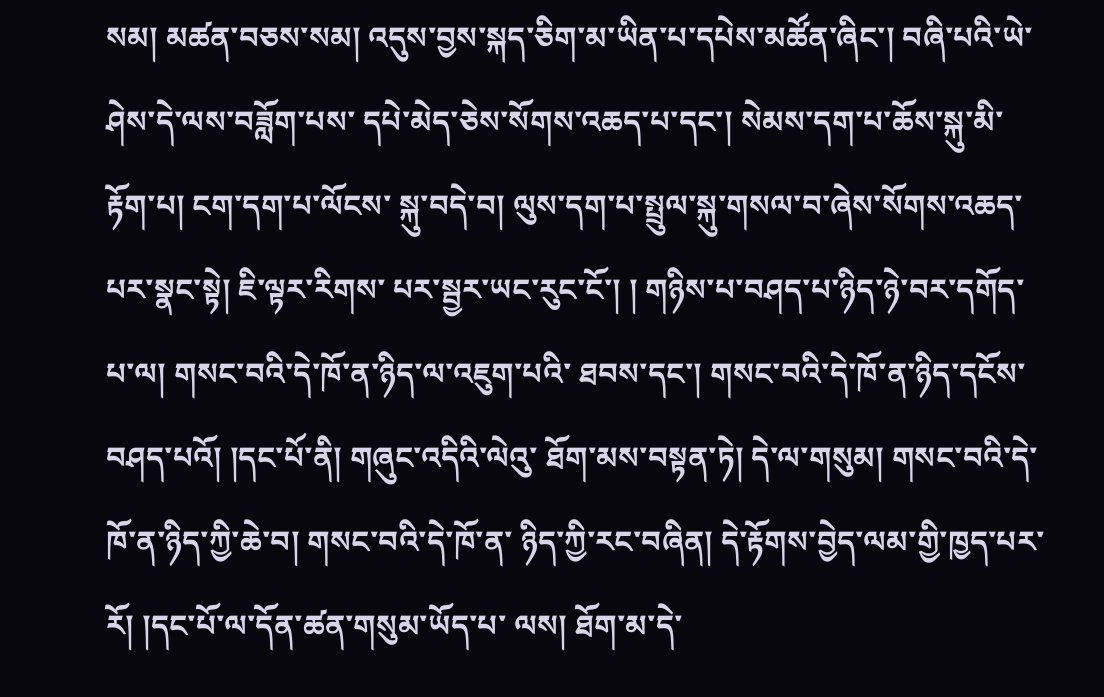སམ། མཚན་བཅས་སམ། འདུས་བྱས་སྐད་ཅིག་མ་ཡིན་པ་དཔེས་མཚོན་ཞིང་། བཞི་པའི་ཡེ་ཤེས་དེ་ལས་བཟློག་པས་ དཔེ་མེད་ཅེས་སོགས་འཆད་པ་དང་། སེམས་དག་པ་ཆོས་སྐུ་མི་རྟོག་པ། ངག་དག་པ་ལོངས་ སྐུ་བདེ་བ། ལུས་དག་པ་སྤྲུལ་སྐུ་གསལ་བ་ཞེས་སོགས་འཆད་པར་སྣང་སྟེ། ཇི་ལྟར་རིགས་ པར་སྦྱར་ཡང་རུང་ངོ་། ། གཉིས་པ་བཤད་པ་ཉིད་ཉེ་བར་དགོད་པ་ལ། གསང་བའི་དེ་ཁོ་ན་ཉིད་ལ་འཇུག་པའི་ ཐབས་དང་། གསང་བའི་དེ་ཁོ་ན་ཉིད་དངོས་བཤད་པའོ། །དང་པོ་ནི། གཞུང་འདིའི་ལེའུ་ ཐོག་མས་བསྟན་ཏེ། དེ་ལ་གསུམ། གསང་བའི་དེ་ཁོ་ན་ཉིད་ཀྱི་ཆེ་བ། གསང་བའི་དེ་ཁོ་ན་ ཉིད་ཀྱི་རང་བཞིན། དེ་རྟོགས་བྱེད་ལམ་གྱི་ཁྱད་པར་རོ། །དང་པོ་ལ་དོན་ཚན་གསུམ་ཡོད་པ་ ལས། ཐོག་མ་དེ་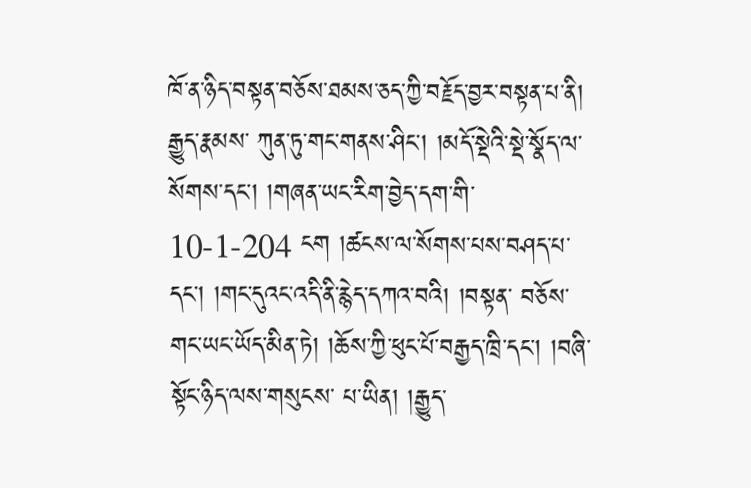ཁོ་ན་ཉིད་བསྟན་བཅོས་ཐམས་ཅད་ཀྱི་བརྗོད་བྱར་བསྟན་པ་ནི། རྒྱུད་རྣམས་ ཀུན་ཏུ་གང་གནས་ཤིང་། །མདོ་སྡེའི་སྡེ་སྣོད་ལ་སོགས་དང་། །གཞན་ཡང་རིག་བྱེད་དག་གི་ 10-1-204 ངག །ཚངས་ལ་སོགས་པས་བཤད་པ་དང་། །གང་དུའང་འདི་ནི་རྙེད་དཀའ་བའི། །བསྟན་ བཅོས་གང་ཡང་ཡོད་མིན་ཏེ། །ཆོས་ཀྱི་ཕུང་པོ་བརྒྱད་ཁྲི་དང་། །བཞི་སྟོང་ཉིད་ལས་གསུངས་ པ་ཡིན། །རྒྱུད་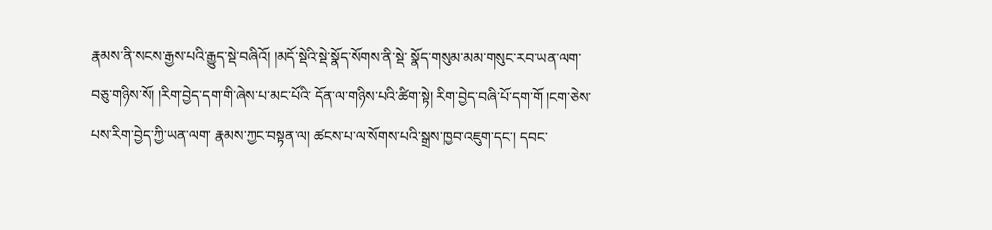རྣམས་ནི་སངས་རྒྱས་པའི་རྒྱུད་སྡེ་བཞིའོ། །མདོ་སྡེའི་སྡེ་སྣོད་སོགས་ནི་སྡེ་ སྣོད་གསུམ་མམ་གསུང་རབ་ཡན་ལག་བཅུ་གཉིས་སོ། །རིག་བྱེད་དག་གི་ཞེས་པ་མང་པོའི་ དོན་ལ་གཉིས་པའི་ཚིག་སྟེ། རིག་བྱེད་བཞི་པོ་དག་གོ །ངག་ཅེས་པས་རིག་བྱེད་ཀྱི་ཡན་ལག་ རྣམས་ཀྱང་བསྟན་ལ། ཚངས་པ་ལ་སོགས་པའི་སྒྲས་ཁྱབ་འཇུག་དང་། དབང་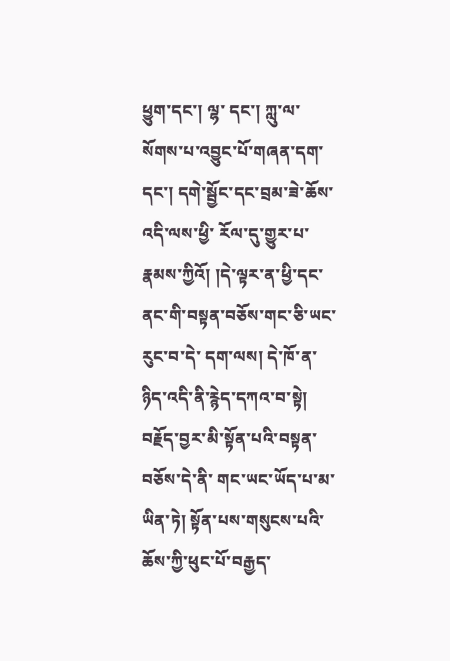ཕྱུག་དང་། ལྷ་ དང་། ཀླུ་ལ་སོགས་པ་འབྱུང་པོ་གཞན་དག་དང་། དགེ་སྦྱོང་དང་བྲམ་ཟེ་ཆོས་འདི་ལས་ཕྱི་ རོལ་དུ་གྱུར་པ་རྣམས་ཀྱིའོ། །དེ་ལྟར་ན་ཕྱི་དང་ནང་གི་བསྟན་བཅོས་གང་ཅི་ཡང་རུང་བ་དེ་ དག་ལས། དེ་ཁོ་ན་ཉིད་འདི་ནི་རྙེད་དཀའ་བ་སྟེ། བརྗོད་བྱར་མི་སྟོན་པའི་བསྟན་བཅོས་དེ་ནི་ གང་ཡང་ཡོད་པ་མ་ཡིན་ཏེ། སྟོན་པས་གསུངས་པའི་ཆོས་ཀྱི་ཕུང་པོ་བརྒྱད་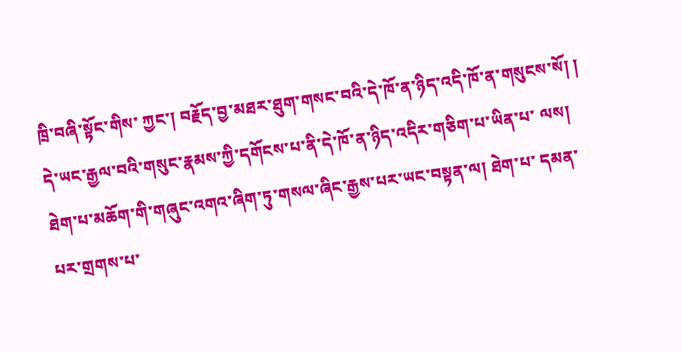ཁྲི་བཞི་སྟོང་གིས་ ཀྱང་། བརྗོད་བྱ་མཐར་ཐུག་གསང་བའི་དེ་ཁོ་ན་ཉིད་འདི་ཁོ་ན་གསུངས་སོ། ། དེ་ཡང་རྒྱལ་བའི་གསུང་རྣམས་ཀྱི་དགོངས་པ་ནི་དེ་ཁོ་ན་ཉིད་འདིར་གཅིག་པ་ཡིན་པ་ ལས། ཐེག་པ་མཆོག་གི་གཞུང་འགའ་ཞིག་ཏུ་གསལ་ཞིང་རྒྱས་པར་ཡང་བསྟན་ལ། ཐེག་པ་ དམན་པར་གྲགས་པ་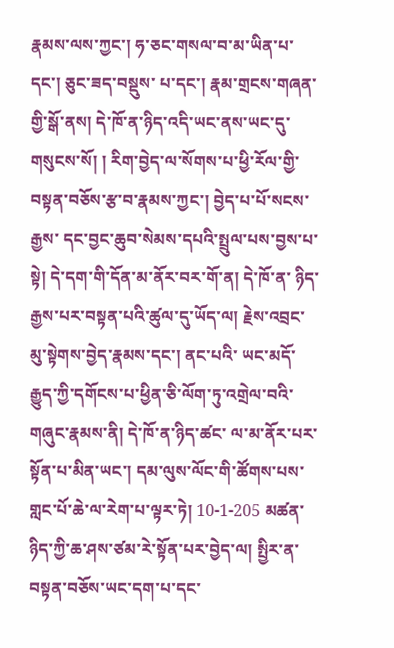རྣམས་ལས་ཀྱང་། ཧ་ཅང་གསལ་བ་མ་ཡིན་པ་དང་། ཅུང་ཟད་བསྡུས་ པ་དང་། རྣམ་གྲངས་གཞན་གྱི་སྒོ་ནས། དེ་ཁོ་ན་ཉིད་འདི་ཡང་ནས་ཡང་དུ་གསུངས་སོ། ། རིག་བྱེད་ལ་སོགས་པ་ཕྱི་རོལ་གྱི་བསྟན་བཅོས་རྩ་བ་རྣམས་ཀྱང་། བྱེད་པ་པོ་སངས་རྒྱས་ དང་བྱང་ཆུབ་སེམས་དཔའི་སྤྲུལ་པས་བྱས་པ་སྟེ། དེ་དག་གི་དོན་མ་ནོར་བར་གོ་ན། དེ་ཁོ་ན་ ཉིད་རྒྱས་པར་བསྟན་པའི་ཚུལ་དུ་ཡོད་ལ། རྗེས་འབྲང་མུ་སྟེགས་བྱེད་རྣམས་དང་། ནང་པའི་ ཡང་མདོ་རྒྱུད་ཀྱི་དགོངས་པ་ཕྱིན་ཅི་ལོག་ཏུ་འགྲེལ་བའི་གཞུང་རྣམས་ནི། དེ་ཁོ་ན་ཉིད་ཚང་ ལ་མ་ནོར་པར་སྟོན་པ་མིན་ཡང་། དམ་ལུས་ལོང་གི་ཚོགས་པས་གླང་པོ་ཆེ་ལ་རེག་པ་ལྟར་ཏེ། 10-1-205 མཚན་ཉིད་ཀྱི་ཆ་ཤས་ཙམ་རེ་སྟོན་པར་བྱེད་ལ། སྤྱིར་ན་བསྟན་བཅོས་ཡང་དག་པ་དང་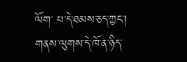ལོག་ པ་དེ་ཐམས་ཅད་ཀྱང་། གནས་ལུགས་དེ་ཁོ་ན་ཉིད་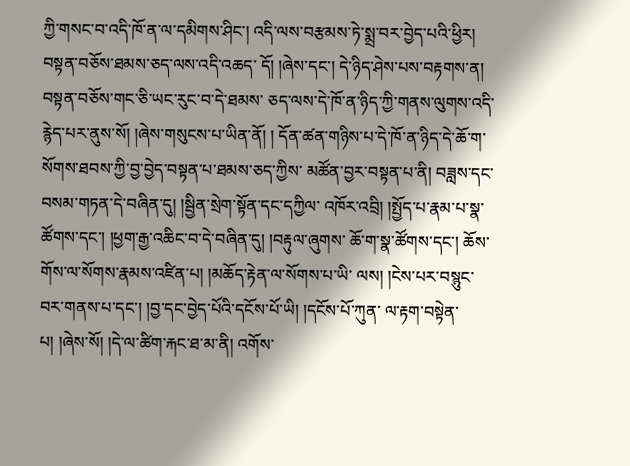ཀྱི་གསང་བ་འདི་ཁོ་ན་ལ་དམིགས་ཤིང་། འདི་ལས་བརྩམས་ཏེ་སྨྲ་བར་བྱེད་པའི་ཕྱིར། བསྟན་བཅོས་ཐམས་ཅད་ལས་འདི་འཆད་ དོ། །ཞེས་དང་། དེ་ཉིད་ཤེས་པས་བརྟགས་ན། བསྟན་བཅོས་གང་ཅི་ཡང་རུང་བ་དེ་ཐམས་ ཅད་ལས་དེ་ཁོ་ན་ཉིད་ཀྱི་གནས་ལུགས་འདི་རྙེད་པར་ནུས་སོ། །ཞེས་གསུངས་པ་ཡིན་ནོ། ། དོན་ཚན་གཉིས་པ་དེ་ཁོ་ན་ཉིད་དེ་ཆོ་ག་སོགས་ཐབས་ཀྱི་བྱ་བྱེད་བསྟན་པ་ཐམས་ཅད་ཀྱིས་ མཚོན་བྱར་བསྟན་པ་ནི། བཟླས་དང་བསམ་གཏན་དེ་བཞིན་དུ། །སྦྱིན་སྲེག་སྟོན་དང་དཀྱིལ་ འཁོར་འབྲི། །སྤྱོད་པ་རྣམ་པ་སྣ་ཚོགས་དང་། །ཕྱག་རྒྱ་འཆིང་བ་དེ་བཞིན་དུ། །བརྟུལ་ཞུགས་ ཆོ་ག་སྣ་ཚོགས་དང་། ཆོས་གོས་ལ་སོགས་རྣམས་འཛིན་པ། །མཆོད་རྟེན་ལ་སོགས་པ་ཡི་ ལས། །ངེས་པར་བསྙུང་བར་གནས་པ་དང་། །བྱ་དང་བྱེད་པོའི་དངོས་པོ་ཡི། །དངོས་པོ་ཀུན་ ལ་རྟག་བསྟེན་པ། །ཞེས་སོ། །དེ་ལ་ཚིག་རྐང་ཐ་མ་ནི། འགོས་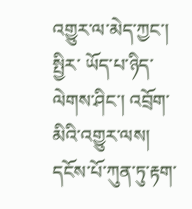འགྱུར་ལ་མེད་ཀྱང་། སྤྱིར་ ཡོད་པ་ཉིད་ལེགས་ཤིང་། འབྲོག་མིའི་འགྱུར་ལས། དངོས་པོ་ཀུན་ཏུ་རྟག་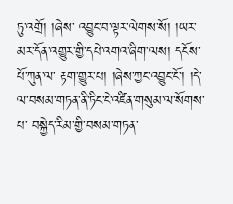ཏུ་འགྲོ། །ཞེས་ འབྱུང་བ་ལྟར་ལེགས་སོ། །ཡར་མར་དོན་འགྱུར་གྱི་དཔེ་འགའ་ཞིག་ལས། དངོས་པོ་ཀུན་ལ་ རྟག་གྱུར་པ། །ཞེས་ཀྱང་འབྱུང་ངོ་། །དེ་ལ་བསམ་གཏན་ནི་ཏིང་ངེ་འཛིན་གསུམ་ལ་སོགས་པ་ བསྐྱེད་རིམ་གྱི་བསམ་གཏན་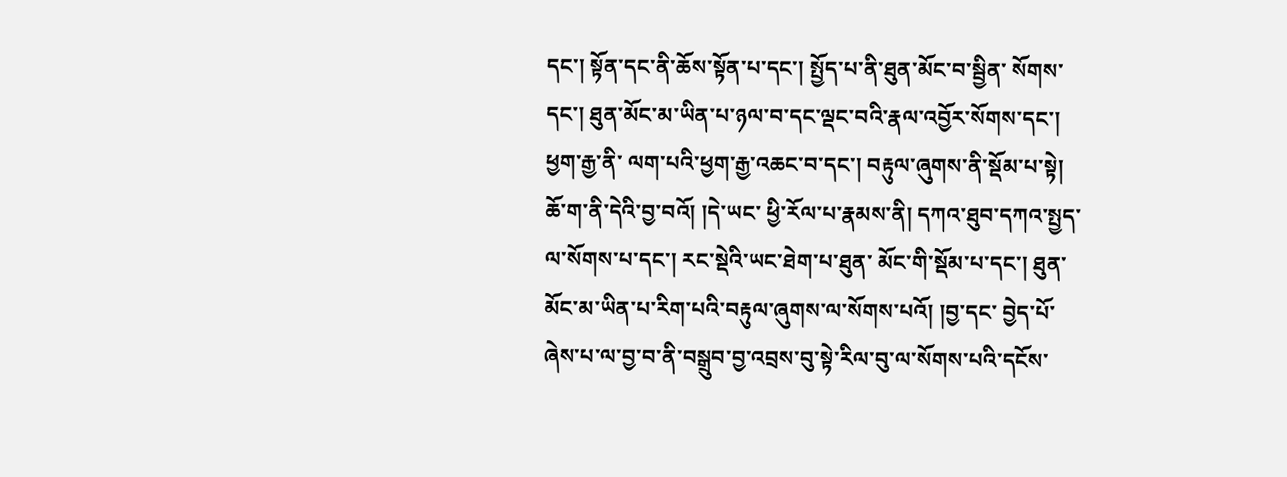དང་། སྟོན་དང་ནི་ཆོས་སྟོན་པ་དང་། སྤྱོད་པ་ནི་ཐུན་མོང་བ་སྦྱིན་ སོགས་དང་། ཐུན་མོང་མ་ཡིན་པ་ཉལ་བ་དང་ལྡང་བའི་རྣལ་འབྱོར་སོགས་དང་། ཕྱག་རྒྱ་ནི་ ལག་པའི་ཕྱག་རྒྱ་འཆང་བ་དང་། བརྟུལ་ཞུགས་ནི་སྡོམ་པ་སྟེ། ཆོ་ག་ནི་དེའི་བྱ་བའོ། །དེ་ཡང་ ཕྱི་རོལ་པ་རྣམས་ནི། དཀའ་ཐུབ་དཀའ་སྤྱད་ལ་སོགས་པ་དང་། རང་སྡེའི་ཡང་ཐེག་པ་ཐུན་ མོང་གི་སྡོམ་པ་དང་། ཐུན་མོང་མ་ཡིན་པ་རིག་པའི་བརྟུལ་ཞུགས་ལ་སོགས་པའོ། །བྱ་དང་ བྱེད་པོ་ཞེས་པ་ལ་བྱ་བ་ནི་བསྒྲུབ་བྱ་འབྲས་བུ་སྟེ་རིལ་བུ་ལ་སོགས་པའི་དངོས་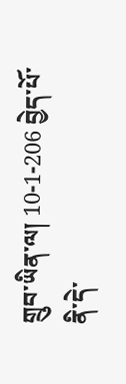གྲུབ་ཡིན་ལ། 10-1-206 བྱེད་པོ་ནི་དེ་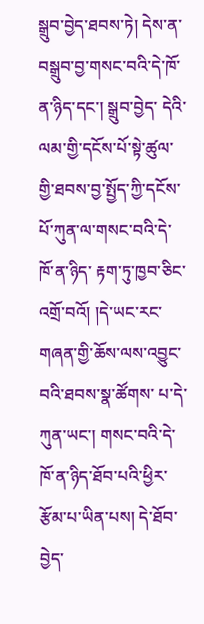སྒྲུབ་བྱེད་ཐབས་ཏེ། དེས་ན་བསྒྲུབ་བྱ་གསང་བའི་དེ་ཁོ་ན་ཉིད་དང་། སྒྲུབ་བྱེད་ དེའི་ལམ་གྱི་དངོས་པོ་སྟེ་ཚུལ་གྱི་ཐབས་བྱ་སྤྱོད་ཀྱི་དངོས་པོ་ཀུན་ལ་གསང་བའི་དེ་ཁོ་ན་ཉིད་ རྟག་ཏུ་ཁྱབ་ཅིང་འགྲོ་བའོ། །དེ་ཡང་རང་གཞན་གྱི་ཆོས་ལས་འབྱུང་བའི་ཐབས་སྣ་ཚོགས་ པ་དེ་ཀུན་ཡང་། གསང་བའི་དེ་ཁོ་ན་ཉིད་ཐོབ་པའི་ཕྱིར་རྩོམ་པ་ཡིན་པས། དེ་ཐོབ་བྱེད་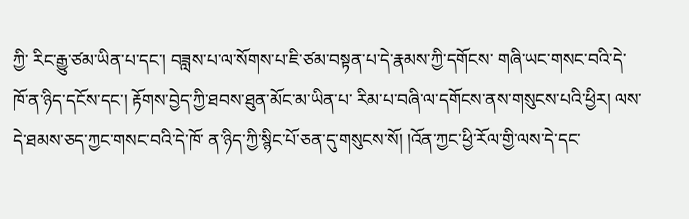ཀྱི་ རིང་རྒྱུ་ཙམ་ཡིན་པ་དང་། བཟླས་པ་ལ་སོགས་པ་ཇི་ཙམ་བསྟན་པ་དེ་རྣམས་ཀྱི་དགོངས་ གཞི་ཡང་གསང་བའི་དེ་ཁོ་ན་ཉིད་དངོས་དང་། རྟོགས་བྱེད་ཀྱི་ཐབས་ཐུན་མོང་མ་ཡིན་པ་ རིམ་པ་བཞི་ལ་དགོངས་ནས་གསུངས་པའི་ཕྱིར། ལས་དེ་ཐམས་ཅད་ཀྱང་གསང་བའི་དེ་ཁོ་ ན་ཉིད་ཀྱི་སྙིང་པོ་ཅན་དུ་གསུངས་སོ། །འོན་ཀྱང་ཕྱི་རོལ་གྱི་ལས་དེ་དང་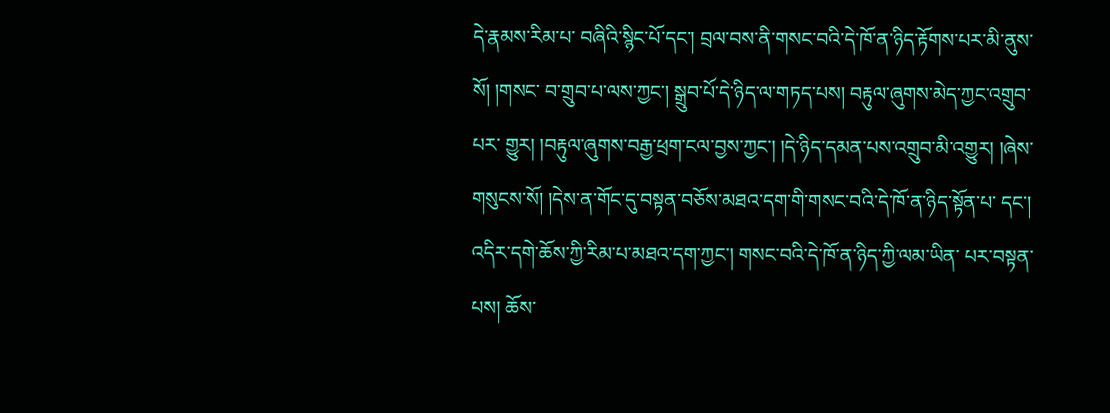དེ་རྣམས་རིམ་པ་ བཞིའི་སྙིང་པོ་དང་། བྲལ་བས་ནི་གསང་བའི་དེ་ཁོ་ན་ཉིད་རྟོགས་པར་མི་ནུས་སོ། །གསང་ བ་གྲུབ་པ་ལས་ཀྱང་། སྒྲུབ་པོ་དེ་ཉིད་ལ་གཏད་པས། བརྟུལ་ཞུགས་མེད་ཀྱང་འགྲུབ་པར་ གྱུར། །བརྟུལ་ཞུགས་བརྒྱ་ཕྲག་ངལ་བྱས་ཀྱང་། །དེ་ཉིད་དམན་པས་འགྲུབ་མི་འགྱུར། །ཞེས་ གསུངས་སོ། །དེས་ན་གོང་དུ་བསྟན་བཅོས་མཐའ་དག་གི་གསང་བའི་དེ་ཁོ་ན་ཉིད་སྟོན་པ་ དང་། འདིར་དགེ་ཆོས་ཀྱི་རིམ་པ་མཐའ་དག་ཀྱང་། གསང་བའི་དེ་ཁོ་ན་ཉིད་ཀྱི་ལམ་ཡིན་ པར་བསྟན་པས། ཆོས་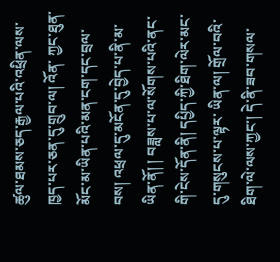ཚུལ་ཐམས་ཅད་རྒྱལ་པའི་འཕྲིན་ལས་ཁྱད་པར་ཅན་དུ་གྲུབ་ལ། འོན་ ཀྱང་ཐུན་མོང་མ་ཡིན་པའི་མན་ངག་དང་བྲལ་བས། འཕྲལ་དུ་མངོན་དུ་བྱེད་པ་ནི་མ་ཡིན་ནོ། ། བཟླས་པ་ལ་སོགས་པའི་ནང་གི་ངེས་དོན་ནི། དཔྱིད་ཀྱི་ཐིག་ལེར་མང་དུ་གསུངས་པ་ལྟར་ ཡིན་ལ། གྲོལ་བའི་ཐིག་ལེ་ལས་ཀྱང་། དེ་ནི་ཟབ་གསལ་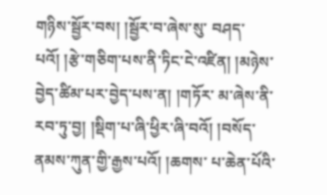གཉིས་སྦྱོར་བས། །སྦྱོར་བ་ཞེས་སུ་ བཤད་པའོ། །རྩེ་གཅིག་པས་ནི་ཏིང་ངེ་འཛིན། །མཉེས་བྱེད་ཚིམ་པར་བྱེད་པས་ན། །གཏོར་ མ་ཞེས་ནི་རབ་ཏུ་བྱ། །སྡིག་པ་ཞི་ཕྱིར་ཞི་བའོ། །བསོད་ནམས་ཀུན་གྱི་རྒྱས་པའོ། །ཆགས་ པ་ཆེན་པོའི་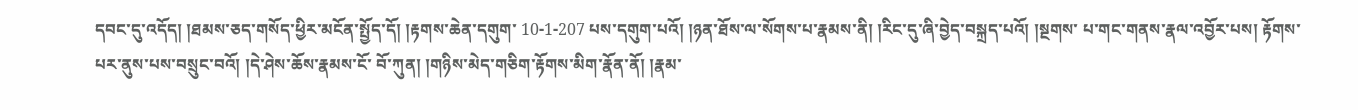དབང་དུ་འདོད། །ཐམས་ཅད་གསོད་ཕྱིར་མངོན་སྤྱོད་དོ། །རྟགས་ཆེན་དགུག་ 10-1-207 པས་དགུག་པའོ། །ཉན་ཐོས་ལ་སོགས་པ་རྣམས་ནི། །རིང་དུ་ཞི་བྱེད་བསྐྲད་པའོ། །སྔགས་ པ་གང་གནས་རྣལ་འབྱོར་པས། རྟོགས་པར་ནུས་པས་བསྲུང་བའོ། །དེ་ཤེས་ཆོས་རྣམས་ངོ་ བོ་ཀུན། །གཉིས་མེད་གཅིག་རྟོགས་མིག་རྣོན་ནོ། །རྣམ་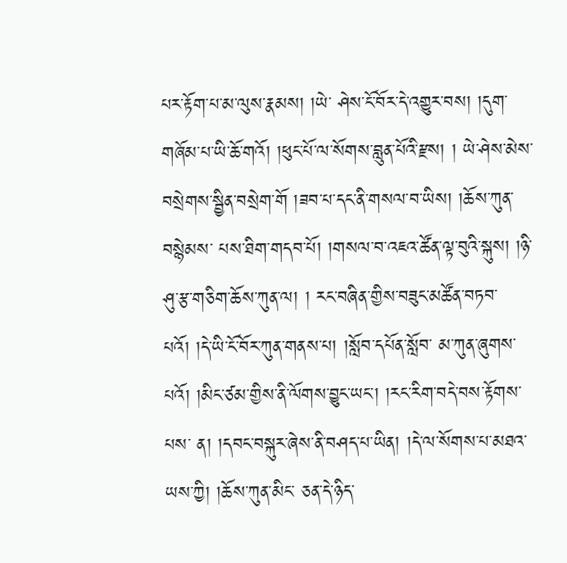པར་རྟོག་པ་མ་ལུས་རྣམས། །ཡེ་ ཤེས་ངོ་བོར་དེ་འགྱུར་བས། །དུག་གཞོམ་པ་ཡི་ཆོ་གའོ། །ཕུང་པོ་ལ་སོགས་བླུན་པོའི་རྫས། ། ཡེ་ཤེས་མེས་བསྲེགས་སྦྱིན་བསྲེག་གོ །ཟབ་པ་དང་ནི་གསལ་བ་ཡིས། །ཆོས་ཀུན་བསྙེམས་ པས་ཐིག་གདབ་པོ། །གསལ་བ་འཇའ་ཚོན་ལྟ་བུའི་སྐུས། །ཉི་ཤུ་རྩ་གཅིག་ཆོས་ཀུན་ལ། ། རང་བཞིན་གྱིས་བཟུང་མཚོན་བཏབ་པའོ། །དེ་ཡི་ངོ་བོར་ཀུན་གནས་པ། །སློབ་དཔོན་སློབ་ མ་ཀུན་ཞུགས་པའོ། །མིང་ཙམ་གྱིས་ནི་ལོགས་བྱུང་ཡང་། །རང་རིག་བདེ་བས་རྟོགས་པས་ ན། །དབང་བསྐུར་ཞེས་ནི་བཤད་པ་ཡིན། །དེ་ལ་སོགས་པ་མཐའ་ཡས་ཀྱི། །ཆོས་ཀུན་མིང་ ཅན་དེ་ཉིད་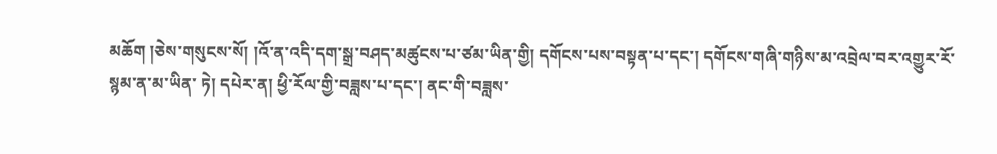མཆོག །ཅེས་གསུངས་སོ། །འོ་ན་འདི་དག་སྒྲ་བཤད་མཚུངས་པ་ཙམ་ཡིན་གྱི། དགོངས་པས་བསྟན་པ་དང་། དགོངས་གཞི་གཉིས་མ་འབྲེལ་བར་འགྱུར་རོ་སྙམ་ན་མ་ཡིན་ ཏེ། དཔེར་ན། ཕྱི་རོལ་གྱི་བཟླས་པ་དང་། ནང་གི་བཟླས་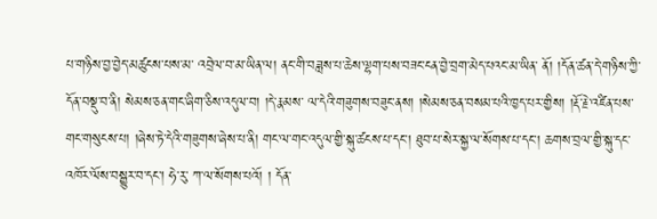པ་གཉིས་བྱ་བྱེད་མཚུངས་པས་མ་ འབྲེལ་བ་མ་ཡིན་ལ། ནང་གི་བཟླས་པ་ཆེས་ལྷག་པས་བཟང་ངན་བྱེ་བྲག་མེད་པའང་མ་ཡིན་ ནོ། །དོན་ཚན་དེ་གཉིས་ཀྱི་དོན་བསྡུ་བ་ནི། སེམས་ཅན་གང་ཞིག་ཅིས་འདུལ་བ། །དེ་རྣམས་ ལ་དེའི་གཟུགས་བཟུང་ནས། །སེམས་ཅན་བསམ་པའི་ཁྱད་པར་གྱིས། །རྡོ་རྗེ་འཛིན་པས་ གང་གསུངས་པ། །ཞེས་ཏེ་དེའི་གཟུགས་ཞེས་པ་ནི། གང་ལ་གང་འདུལ་གྱི་སྐུ་ཚངས་པ་དང་། ཐུབ་པ་སེར་སྐྱ་ལ་སོགས་པ་དང་། ཆགས་བྲལ་གྱི་སྐུ་དང་འཁོར་ལོས་བསྒྱུར་བ་དང་། ཧེ་རུ་ ཀ་ལ་སོགས་པའོ། ། དོན་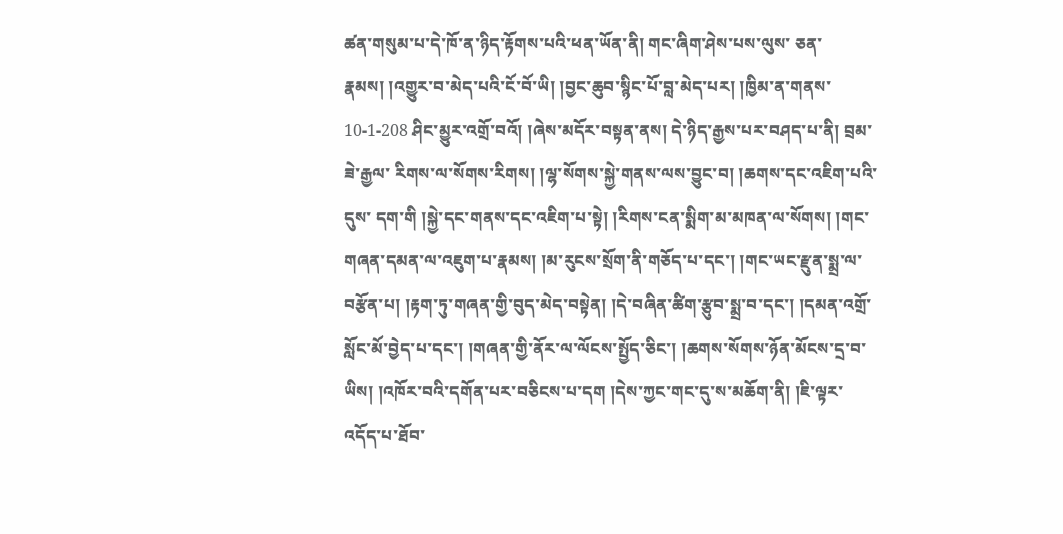ཚན་གསུམ་པ་དེ་ཁོ་ན་ཉིད་རྟོགས་པའི་ཕན་ཡོན་ནི། གང་ཞིག་ཤེས་པས་ལུས་ ཅན་རྣམས། །འགྱུར་བ་མེད་པའི་ངོ་བོ་ཡི། །བྱང་ཆུབ་སྙིང་པོ་བླ་མེད་པར། །ཁྱིམ་ན་གནས་ 10-1-208 ཤིང་མྱུར་འགྲོ་བའོ། །ཞེས་མདོར་བསྟན་ནས། དེ་ཉིད་རྒྱས་པར་བཤད་པ་ནི། བྲམ་ཟེ་རྒྱལ་ རིགས་ལ་སོགས་རིགས། །ལྷ་སོགས་སྐྱེ་གནས་ལས་བྱུང་བ། །ཆགས་དང་འཇིག་པའི་དུས་ དག་གི །སྐྱེ་དང་གནས་དང་འཇིག་པ་སྟེ། །རིགས་ངན་སྨིག་མ་མཁན་ལ་སོགས། །གང་ གཞན་དམན་ལ་འཇུག་པ་རྣམས། །མ་རུངས་སྲོག་ནི་གཅོད་པ་དང་། །གང་ཡང་རྫུན་སྨྲ་ལ་ བརྩོན་པ། །རྟག་ཏུ་གཞན་གྱི་བུད་མེད་བསྟེན། །དེ་བཞིན་ཚིག་རྩུབ་སྨྲ་བ་དང་། །དམན་འགྲོ་ སློང་མོ་བྱེད་པ་དང་། །གཞན་གྱི་ནོར་ལ་ལོངས་སྤྱོད་ཅིང་། །ཆགས་སོགས་ཉོན་མོངས་དྲ་བ་ ཡིས། །འཁོར་བའི་དགོན་པར་བཅིངས་པ་དག །དེས་ཀྱང་གང་དུ་ས་མཆོག་ནི། །ཇི་ལྟར་ འདོད་པ་ཐོབ་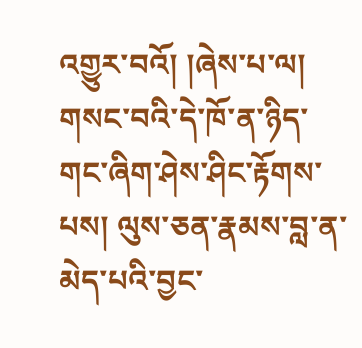འགྱུར་བའོ། །ཞེས་པ་ལ། གསང་བའི་དེ་ཁོ་ན་ཉིད་གང་ཞིག་ཤེས་ཤིང་རྟོགས་ པས། ལུས་ཅན་རྣམས་བླ་ན་མེད་པའི་བྱང་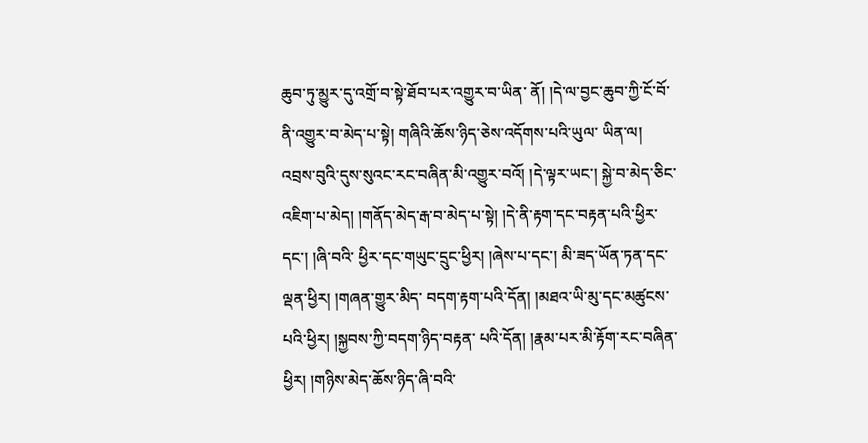ཆུབ་ཏུ་མྱུར་དུ་འགྲོ་བ་སྟེ་ཐོབ་པར་འགྱུར་བ་ཡིན་ ནོ། །དེ་ལ་བྱང་ཆུབ་ཀྱི་ངོ་བོ་ནི་འགྱུར་བ་མེད་པ་སྟེ། གཞིའི་ཆོས་ཉིད་ཅེས་འདོགས་པའི་ཡུལ་ ཡིན་ལ། འབྲས་བུའི་དུས་སུའང་རང་བཞིན་མི་འགྱུར་བའོ། །དེ་ལྟར་ཡང་། སྐྱེ་བ་མེད་ཅིང་ འཇིག་པ་མེད། །གནོད་མེད་རྒ་བ་མེད་པ་སྟེ། །དེ་ནི་རྟག་དང་བརྟན་པའི་ཕྱིར་དང་། །ཞི་བའི་ ཕྱིར་དང་གཡུང་དྲུང་ཕྱིར། །ཞེས་པ་དང་། མི་ཟད་ཡོན་ཏན་དང་ལྡན་ཕྱིར། །གཞན་གྱུར་མིད་ བདག་རྟག་པའི་དོན། །མཐའ་ཡི་མུ་དང་མཚུངས་པའི་ཕྱིར། །སྐྱབས་ཀྱི་བདག་ཉིད་བརྟན་ པའི་དོན། །རྣམ་པར་མི་རྟོག་རང་བཞིན་ཕྱིར། །གཉིས་མེད་ཆོས་ཉིད་ཞི་བའི་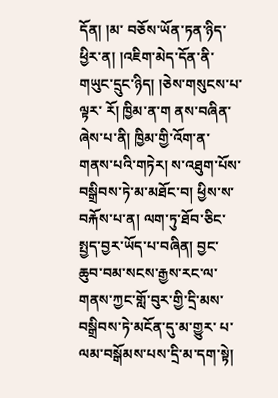དོན། །མ་ བཅོས་ཡོན་ཏན་ཉིད་ཕྱིར་ན། །འཇིག་མེད་དོན་ནི་གཡུང་དྲུང་ཉིད། །ཅེས་གསུངས་པ་ལྟར་ རོ། ཁྱིམ་ན་ག ནས་བཞིན་ཞེས་པ་ནི། ཁྱིམ་གྱི་འོག་ན་གནས་པའི་གཏེར། ས་འཐུག་པོས་ བསྒྲིབས་ཏེ་མ་མཐོང་བ། ཕྱིས་ས་བརྐོས་པ་ན། ལག་ཏུ་ཐོབ་ཅིང་སྤྱད་བྱར་ཡོད་པ་བཞིན། བྱང་ཆུབ་བམ་སངས་རྒྱས་རང་ལ་གནས་ཀྱང་གློ་བུར་གྱི་དྲི་མས་བསྒྲིབས་ཏེ་མངོན་དུ་མ་གྱུར་ པ་ལམ་བསྒོམས་པས་དྲི་མ་དག་སྟེ།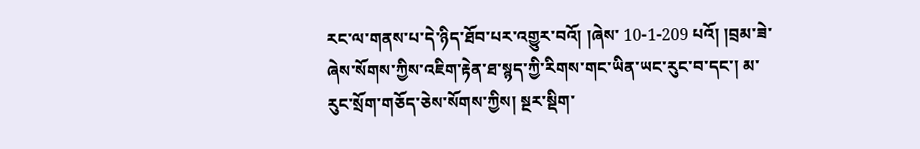རང་ལ་གནས་པ་དེ་ཉིད་ཐོབ་པར་འགྱུར་བའོ། །ཞེས་ 10-1-209 པའོ། །བྲམ་ཟེ་ཞེས་སོགས་ཀྱིས་འཇིག་རྟེན་ཐ་སྙད་ཀྱི་རིགས་གང་ཡིན་ཡང་རུང་བ་དང་། མ་ རུང་སྲོག་གཅོད་ཅེས་སོགས་ཀྱིས། སྔར་སྡིག་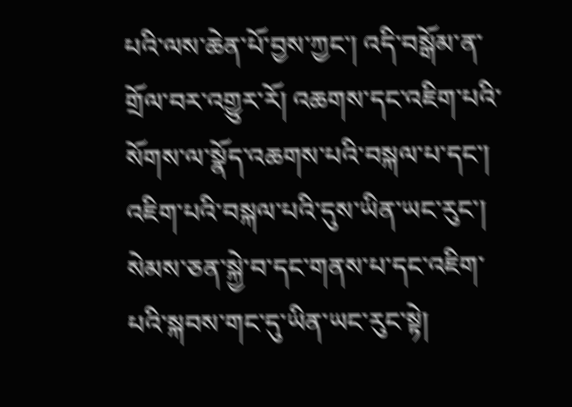པའི་ལས་ཆེན་པོ་བྱས་ཀྱང་། འདི་བསྒོམ་ན་ གྲོལ་བར་འགྱུར་རོ། འཆགས་དང་འཇིག་པའི་སོགས་ལ་སྣོད་འཆགས་པའི་བསྐལ་པ་དང་། འཇིག་པའི་བསྐལ་པའི་དུས་ཡིན་ཡང་རུང་། སེམས་ཅན་སྐྱེ་བ་དང་གནས་པ་དང་འཇིག་ པའི་སྐབས་གང་དུ་ཡིན་ཡང་རུང་སྟེ།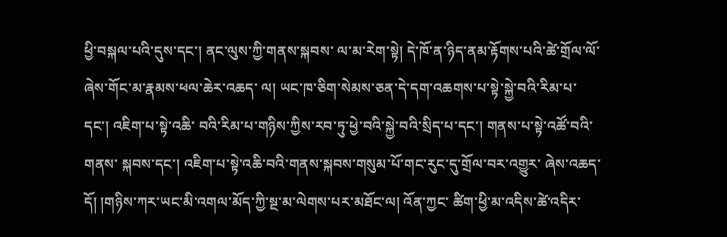ཕྱི་བསྐལ་པའི་དུས་དང་། ནང་ལུས་ཀྱི་གནས་སྐབས་ ལ་མ་རེག་སྟེ། དེ་ཁོ་ན་ཉིད་ནམ་རྟོགས་པའི་ཚེ་གྲོལ་ལོ་ཞེས་གོང་མ་རྣམས་ཕལ་ཆེར་འཆད་ ལ། ཡང་ཁ་ཅིག་སེམས་ཅན་དེ་དག་འཆགས་པ་སྟེ་སྐྱེ་བའི་རིམ་པ་དང་། འཇིག་པ་སྟེ་འཆི་ བའི་རིམ་པ་གཉིས་ཀྱིས་རབ་ཏུ་ཕྱེ་བའི་སྐྱེ་བའི་སྲིད་པ་དང་། གནས་པ་སྟེ་འཚོ་བའི་གནས་ སྐབས་དང་། འཇིག་པ་སྟེ་འཆི་བའི་གནས་སྐབས་གསུམ་པོ་གང་རུང་དུ་གྲོལ་བར་འགྱུར་ ཞེས་འཆད་དོ། །གཉིས་ཀར་ཡང་མི་འགལ་མོད་ཀྱི་སྔ་མ་ལེགས་པར་མཐོང་ལ། འོན་ཀྱང་ ཚིག་ཕྱི་མ་འདིས་ཚེ་འདིར་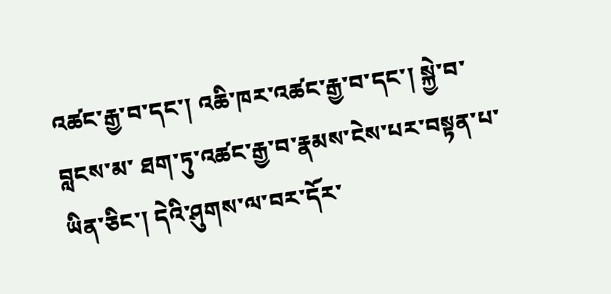འཚང་རྒྱ་བ་དང་། འཆི་ཁར་འཚང་རྒྱ་བ་དང་། སྐྱེ་བ་བླངས་མ་ ཐག་ཏུ་འཚང་རྒྱ་བ་རྣམས་ངེས་པར་བསྟན་པ་ཡིན་ཅིང་། དེའི་ཤུགས་ལ་བར་དོར་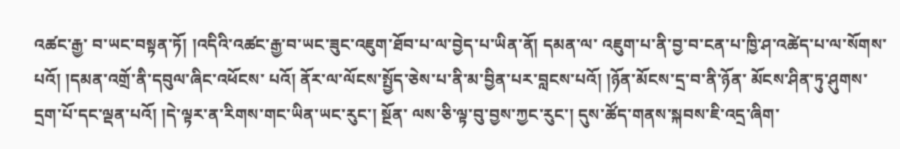འཚང་རྒྱ་ བ་ཡང་བསྟན་ཏོ། །འདིའི་འཚང་རྒྱ་བ་ཡང་ཟུང་འཇུག་ཐོབ་པ་ལ་བྱེད་པ་ཡིན་ནོ། དམན་ལ་ འཇུག་པ་ནི་བྱ་བ་ངན་པ་ཁྱི་ཤ་འཚེད་པ་ལ་སོགས་པའོ། །དམན་འགྲོ་ནི་དབུལ་ཞིང་འཕོངས་ པའོ། ནོར་ལ་ལོངས་སྤྱོད་ཅེས་པ་ནི་མ་བྱིན་པར་བླངས་པའོ། །ཉོན་མོངས་དྲ་བ་ནི་ཉོན་ མོངས་ཤིན་ཏུ་ཤུགས་དྲག་པོ་དང་ལྡན་པའོ། །དེ་ལྟར་ན་རིགས་གང་ཡིན་ཡང་རུང་། སྔོན་ ལས་ཅི་ལྟ་བུ་བྱས་ཀྱང་རུང་། དུས་ཚོད་གནས་སྐབས་ཇི་འདྲ་ཞིག་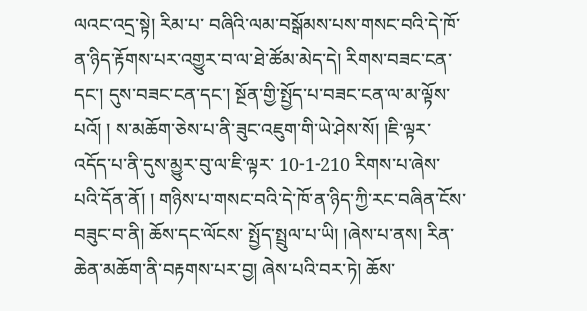ལའང་འདྲ་སྟེ། རིམ་པ་ བཞིའི་ལམ་བསྒོམས་པས་གསང་བའི་དེ་ཁོ་ན་ཉིད་རྟོགས་པར་འགྱུར་བ་ལ་ཐེ་ཚོམ་མེད་དེ། རིགས་བཟང་ངན་དང་། དུས་བཟང་ངན་དང་། སྔོན་གྱི་སྤྱོད་པ་བཟང་ངན་ལ་མ་ལྟོས་པའོ། ། ས་མཆོག་ཅེས་པ་ནི་ཟུང་འཇུག་གི་ཡེ་ཤེས་སོ། །ཇི་ལྟར་འདོད་པ་ནི་དུས་མྱུར་བུ་ལ་ཇི་ལྟར་ 10-1-210 རིགས་པ་ཞེས་པའི་དོན་ནོ། ། གཉིས་པ་གསང་བའི་དེ་ཁོ་ན་ཉིད་ཀྱི་རང་བཞིན་ངོས་བཟུང་བ་ནི། ཆོས་དང་ལོངས་ སྤྱོད་སྤྲུལ་པ་ཡི། །ཞེས་པ་ནས། རིན་ཆེན་མཆོག་ནི་བརྟགས་པར་བྱ། ཞེས་པའི་བར་ཏེ། ཆོས་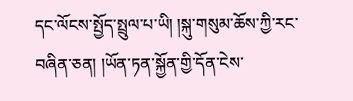དང་ལོངས་སྤྱོད་སྤྲུལ་པ་ཡི། །སྐུ་གསུམ་ཆོས་ཀྱི་རང་བཞིན་ཅན། །ཡོན་ཏན་སྐྱོན་གྱི་དོན་ངེས་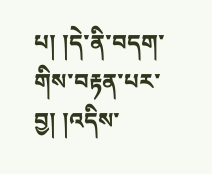པ། །དེ་ནི་བདག་གིས་བརྟན་པར་བྱ། །འདིས་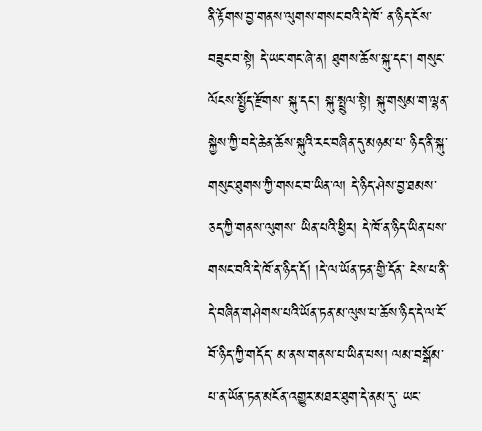ནི་རྟོགས་བྱ་གནས་ལུགས་གསང་བའི་དེ་ཁོ་ ན་ཉིད་ངོས་བཟུང་བ་སྟེ། དེ་ཡང་གང་ཞེ་ན། ཐུགས་ཆོས་སྐུ་དང་། གསུང་ལོངས་སྤྱོད་རྫོགས་ སྐུ་དང་། སྐུ་སྤྲུལ་སྟེ། སྐུ་གསུམ་ག་ལྷན་སྐྱེས་ཀྱི་བདེ་ཆེན་ཆོས་སྐུའི་རང་བཞིན་དུ་མཉམ་པ་ ཉིད་ནི་སྐུ་གསུང་ཐུགས་ཀྱི་གསང་བ་ཡིན་ལ། དེ་ཉིད་ཤེས་བྱ་ཐམས་ཅད་ཀྱི་གནས་ལུགས་ ཡིན་པའི་ཕྱིར། དེ་ཁོ་ན་ཉིད་ཡིན་པས་གསང་བའི་དེ་ཁོ་ན་ཉིད་དོ། །དེ་ལ་ཡོན་ཏན་གྱི་དོན་ ངེས་པ་ནི་དེ་བཞིན་གཤེགས་པའི་ཡོན་ཏན་མ་ལུས་པ་ཆོས་ཉིད་དེ་ལ་ངོ་བོ་ཉིད་ཀྱི་གདོད་ མ་ནས་གནས་པ་ཡིན་པས། ལམ་བསྒོམ་པ་ན་ཡོན་ཏན་མངོན་འགྱུར་མཐར་ཐུག་དེ་ནམ་དུ་ ཡང་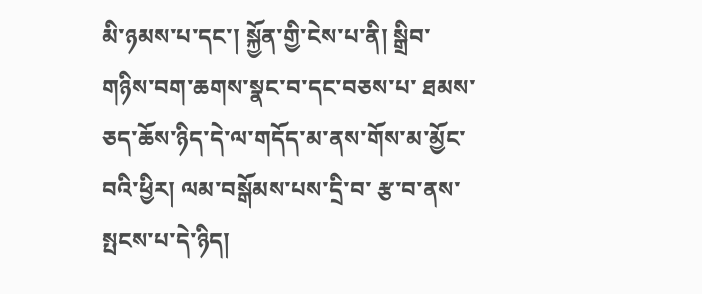མི་ཉམས་པ་དང་། སྐྱོན་གྱི་ངེས་པ་ནི། སྒྲིབ་གཉིས་བག་ཆགས་སྣང་བ་དང་བཅས་པ་ ཐམས་ཅད་ཆོས་ཉིད་དེ་ལ་གདོད་མ་ནས་གོས་མ་མྱོང་བའི་ཕྱིར། ལམ་བསྒོམས་པས་དྲི་བ་ རྩ་བ་ནས་སྤངས་པ་དེ་ཉིད།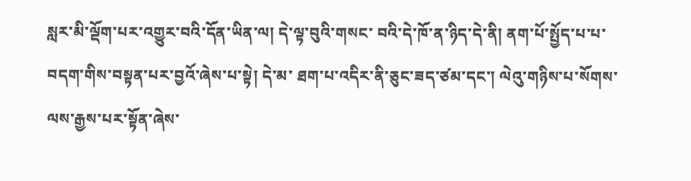སླར་མི་ལྡོག་པར་འགྱུར་བའི་དོན་ཡིན་ལ། དེ་ལྟ་བུའི་གསང་ བའི་དེ་ཁོ་ན་ཉིད་དེ་ནི། ནག་པོ་སྤྱོད་པ་པ་བདག་གིས་བསྟན་པར་བྱའོ་ཞེས་པ་སྟེ། དེ་མ་ ཐག་པ་འདིར་ནི་ཅུང་ཟད་ཙམ་དང་། ལེའུ་གཉིས་པ་སོགས་ལས་རྒྱས་པར་སྟོན་ཞེས་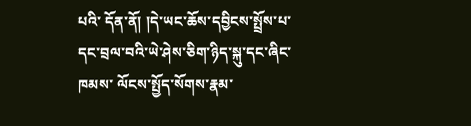པའི་ དོན་ནོ། །དེ་ཡང་ཆོས་དབྱིངས་སྤྲོས་པ་དང་བྲལ་བའི་ཡེ་ཤེས་ཅིག་ཉིད་སྐུ་དང་ཞིང་ཁམས་ ལོངས་སྤྱོད་སོགས་རྣམ་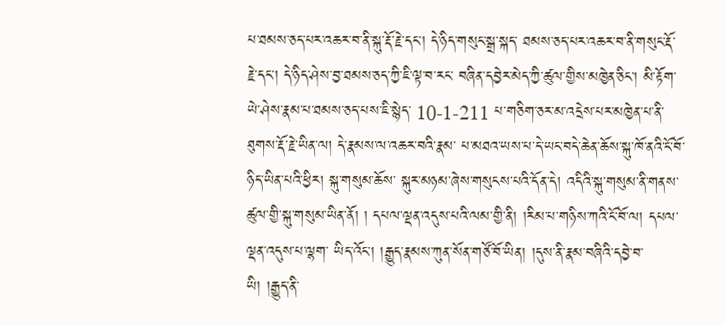པ་ཐམས་ཅད་པར་འཆར་བ་ནི་སྐུ་རྡོ་རྗེ་དང་། དེ་ཉིད་གསུང་སྒྲ་སྐད་ ཐམས་ཅད་པར་འཆར་བ་ནི་གསུང་རྡོ་རྗེ་དང་། དེ་ཉིད་ཤེས་བྱ་ཐམས་ཅད་ཀྱི་ཇི་ལྟ་བ་རང་ བཞིན་དབྱེར་མེད་ཀྱི་ཚུལ་གྱིས་མཁྱེན་ཅིང་། མི་རྟོག་ཡེ་ཤེས་རྣམ་པ་ཐམས་ཅད་པས་ཇི་སྙེད་ 10-1-211 པ་གཅིག་ཅར་མ་འདྲེས་པར་མཁྱེན་པ་ནི་ཐུགས་རྡོ་རྗེ་ཡིན་ལ། དེ་རྣམས་ལ་འཆར་བའི་རྣམ་ པ་མཐའ་ཡས་པ་དེ་ཡང་བདེ་ཆེན་ཆོས་སྐུ་ཁོ་ནའི་ངོ་བོ་ཉིད་ཡིན་པའི་ཕྱིར། སྐུ་གསུམ་ཆོས་ སྐུར་མཉམ་ཞེས་གསུངས་པའི་དོན་དེ། འདིའི་སྐུ་གསུམ་ནི་གནས་ཚུལ་གྱི་སྐུ་གསུམ་ཡིན་ནོ། ། དཔལ་ལྡན་འདུས་པའི་ལམ་གྱི་ནི། །རིམ་པ་གཉིས་ཀའི་ངོ་བོ་ལ། དཔལ་ལྡན་འདུས་པ་ལྷག་ ཡིད་འོང་། །རྒྱུད་རྣམས་ཀུན་སོན་གཙོ་བོ་ཡིན། །དུས་ནི་རྣམ་བཞིའི་དབྱེ་བ་ཡི། །རྒྱུད་ནི་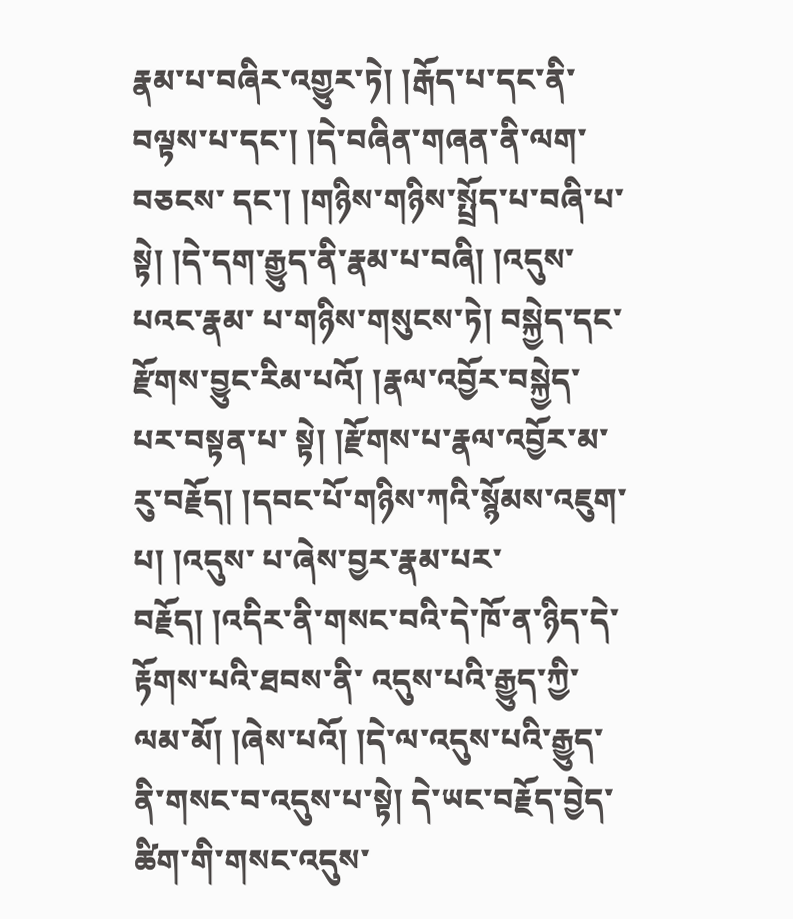རྣམ་པ་བཞིར་འགྱུར་ཏེ། །རྒོད་པ་དང་ནི་བལྟས་པ་དང་། །དེ་བཞིན་གཞན་ནི་ལག་བཅངས་ དང་། །གཉིས་གཉིས་སྤྲོད་པ་བཞི་པ་སྟེ། །དེ་དག་རྒྱུད་ནི་རྣམ་པ་བཞི། །འདུས་པའང་རྣམ་ པ་གཉིས་གསུངས་ཏེ། བསྐྱེད་དང་རྫོགས་བྱུང་རིམ་པའོ། །རྣལ་འབྱོར་བསྐྱེད་པར་བསྟན་པ་ སྟེ། །རྫོགས་པ་རྣལ་འབྱོར་མ་རུ་བརྗོད། །དབང་པོ་གཉིས་ཀའི་སྙོམས་འཇུག་པ། །འདུས་ པ་ཞེས་བྱར་རྣམ་པར་བརྗོད། །འདིར་ནི་གསང་བའི་དེ་ཁོ་ན་ཉིད་དེ་རྟོགས་པའི་ཐབས་ནི་ འདུས་པའི་རྒྱུད་ཀྱི་ལམ་མོ། །ཞེས་པའོ། །དེ་ལ་འདུས་པའི་རྒྱུད་ནི་གསང་བ་འདུས་པ་སྟེ། དེ་ཡང་བརྗོད་བྱེད་ཚིག་གི་གསང་འདུས་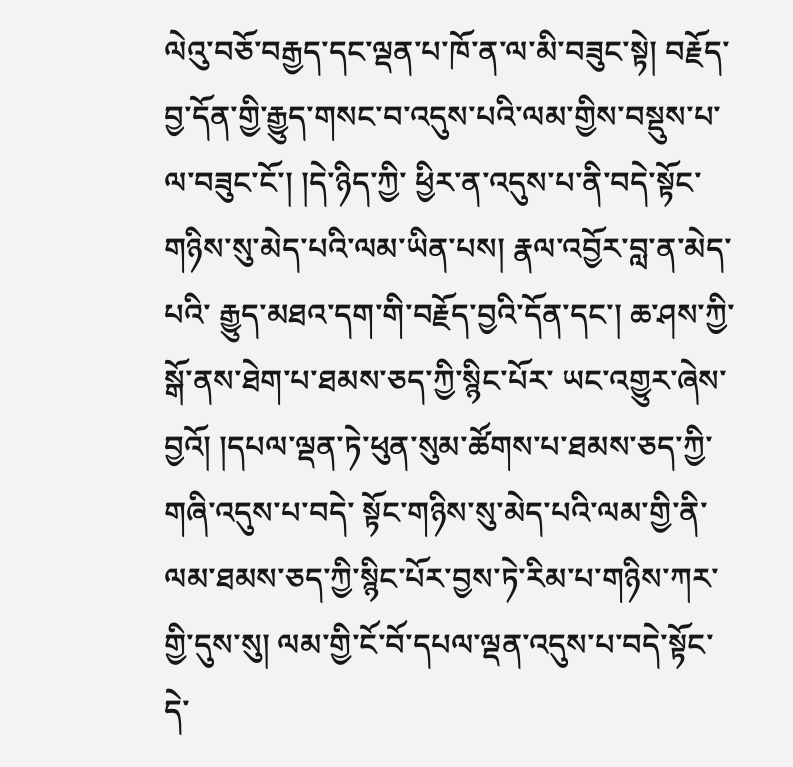ལེའུ་བཅོ་བརྒྱད་དང་ལྡན་པ་ཁོ་ན་ལ་མི་བཟུང་སྟེ། བརྗོད་བྱ་དོན་གྱི་རྒྱུད་གསང་བ་འདུས་པའི་ལམ་གྱིས་བསྡུས་པ་ལ་བཟུང་ངོ་། །དེ་ཉིད་ཀྱི་ ཕྱིར་ན་འདུས་པ་ནི་བདེ་སྟོང་གཉིས་སུ་མེད་པའི་ལམ་ཡིན་པས། རྣལ་འབྱོར་བླ་ན་མེད་པའི་ རྒྱུད་མཐའ་དག་གི་བརྗོད་བྱའི་དོན་དང་། ཆ་ཤས་ཀྱི་སྒོ་ནས་ཐེག་པ་ཐམས་ཅད་ཀྱི་སྙིང་པོར་ ཡང་འགྱུར་ཞེས་བྱའོ། །དཔལ་ལྡན་ཏེ་ཕུན་སུམ་ཚོགས་པ་ཐམས་ཅད་ཀྱི་གཞི་འདུས་པ་བདེ་ སྟོང་གཉིས་སུ་མེད་པའི་ལམ་གྱི་ནི་ལམ་ཐམས་ཅད་ཀྱི་སྙིང་པོར་བྱས་ཏེ་རིམ་པ་གཉིས་ཀར་ གྱི་དུས་སུ། ལམ་གྱི་ངོ་བོ་དཔལ་ལྡན་འདུས་པ་བདེ་སྟོང་དེ་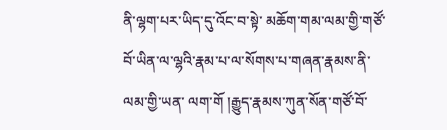ནི་ལྷག་པར་ཡིད་དུ་འོང་བ་སྟེ་ མཆོག་གམ་ལམ་གྱི་གཙོ་བོ་ཡིན་ལ་ལྷའི་རྣམ་པ་ལ་སོགས་པ་གཞན་རྣམས་ནི་ལམ་གྱི་ཡན་ ལག་གོ །རྒྱུད་རྣམས་ཀུན་སོན་གཙོ་བོ་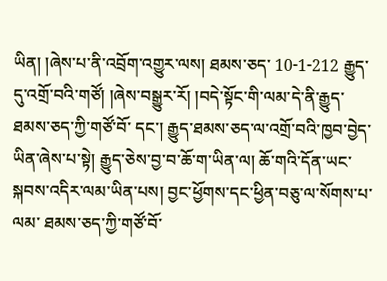ཡིན། །ཞེས་པ་ནི་འབྲོག་འགྱུར་ལས། ཐམས་ཅད་ 10-1-212 རྒྱུད་དུ་འགྲོ་བའི་གཙོ། །ཞེས་བསྒྱུར་རོ། །བདེ་སྟོང་གི་ལམ་དེ་ནི་རྒྱུད་ཐམས་ཅད་ཀྱི་གཙོ་བོ་ དང་། རྒྱུད་ཐམས་ཅད་ལ་འགྲོ་བའི་ཁྱབ་བྱེད་ཡིན་ཞེས་པ་སྟེ། རྒྱུད་ཅེས་བྱ་བ་ཆོ་ག་ཡིན་ལ། ཆོ་གའི་དོན་ཡང་སྐབས་འདིར་ལམ་ཡིན་པས། བྱང་ཕྱོགས་དང་ཕྱིན་བཅུ་ལ་སོགས་པ་ལམ་ ཐམས་ཅད་ཀྱི་གཙོ་བོ་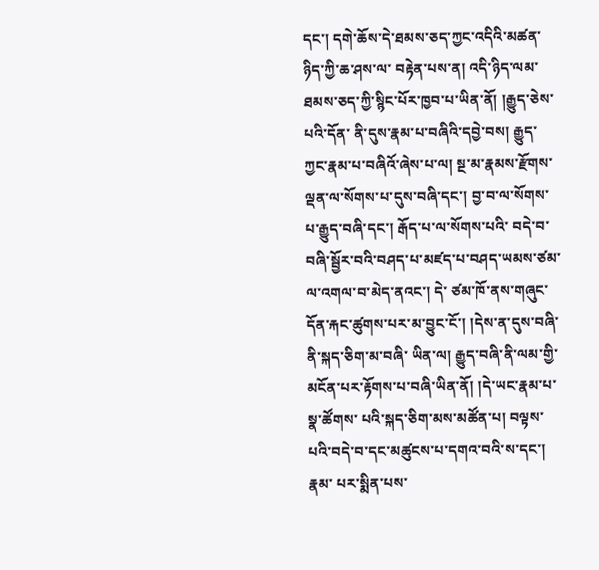དང་། དགེ་ཆོས་དེ་ཐམས་ཅད་ཀྱང་འདིའི་མཚན་ཉིད་ཀྱི་ཆ་ཤས་ལ་ བརྟེན་པས་ན། འདི་ཉིད་ལམ་ཐམས་ཅད་ཀྱི་སྙིང་པོར་ཁྱབ་པ་ཡིན་ནོ། །རྒྱུད་ཅེས་པའི་དོན་ ནི་དུས་རྣམ་པ་བཞིའི་དབྱེ་བས། རྒྱུད་ཀྱང་རྣམ་པ་བཞིའོ་ཞེས་པ་ལ། སྔ་མ་རྣམས་རྫོགས་ ལྡན་ལ་སོགས་པ་དུས་བཞི་དང་། བྱ་བ་ལ་སོགས་པ་རྒྱུད་བཞི་དང་། རྒོད་པ་ལ་སོགས་པའི་ བདེ་བ་བཞི་སྦྱོར་བའི་བཤད་པ་མཛད་པ་བཤད་ཡམས་ཙམ་ལ་འགལ་བ་མེད་ནའང་། དེ་ ཙམ་ཁོ་ནས་གཞུང་དོན་རྐང་ཚུགས་པར་མ་བྱུང་ངོ་། །དེས་ན་དུས་བཞི་ནི་སྐད་ཅིག་མ་བཞི་ ཡིན་ལ། རྒྱུད་བཞི་ནི་ལམ་གྱི་མངོན་པར་རྟོགས་པ་བཞི་ཡིན་ནོ། །དེ་ཡང་རྣམ་པ་སྣ་ཚོགས་ པའི་སྐད་ཅིག་མས་མཚོན་པ། བལྟས་པའི་བདེ་བ་དང་མཚུངས་པ་དགའ་བའི་ས་དང་། རྣམ་ པར་སྨིན་པས་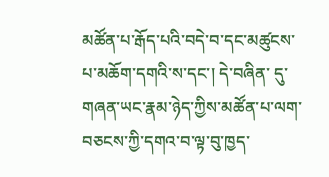མཚོན་པ་རྒོད་པའི་བདེ་བ་དང་མཚུངས་པ་མཆོག་དགའི་ས་དང་། དེ་བཞིན་ དུ་གཞན་ཡང་རྣམ་ཉེད་ཀྱིས་མཚོན་པ་ལག་བཅངས་ཀྱི་དགའ་བ་ལྟ་བུ་ཁྱད་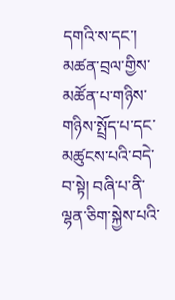དགའི་ས་དང་། མཚན་བྲལ་གྱིས་མཚོན་པ་གཉིས་གཉིས་སྤྲོད་པ་དང་མཚུངས་པའི་བདེ་བ་སྟེ། བཞི་པ་ནི་ ལྷན་ཅིག་སྐྱེས་པའི་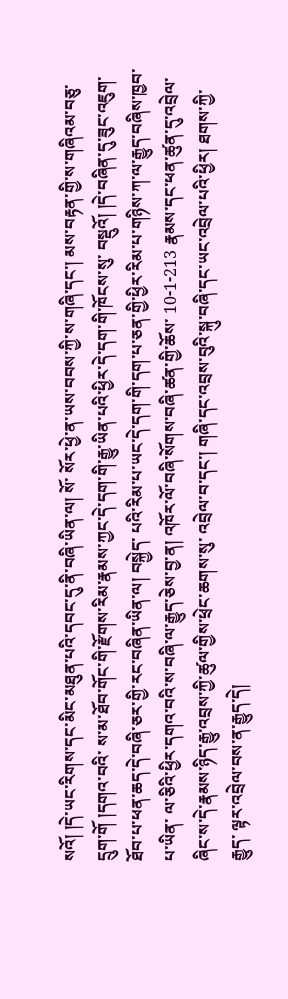སའོ། །དེ་ཡང་རིགས་དང་མིང་མཐུན་པའི་དབང་དུ་ནི་བཞི་ཡིན་ལ། སོ་ སོར་ཕྱེ་ན་ཡས་བབས་ཀྱི་ས་གཞི་དང་། མས་བརྟན་གྱི་ས་གཞིའམ་བཅུ་དྲུག་གོ །དགའ་བའི་ ས་མ་ཐོབ་གོང་གི་རྫོགས་རིམ་རྣམས་ཀྱང་དེ་དག་གི་རྒྱུ་ཡིན་པའི་ཕྱིར་དེ་དག་གི་ཁོངས་སུ་ བསྡུའོ། །དེ་བཞིན་དུ་ཟུང་འཇུག་ཐོབ་པ་ཕན་ཆད་དེ་བཞི་ཅར་གྱི་རང་བཞིན་ཡིན་ལ། བསྐྱེད་ པའི་རིམ་པ་ཡང་དེ་དག་གི་དག་པ་ཅན་གྱི་ཕྱིར་རིམ་པ་གཉིས་ཀ་ལ་རྒྱུད་བཞིས་ཁྱབ་པ་ཡིན་ ལ་ཅིའི་ཕྱིར་དགའ་བའི་ས་བཞི་ལ་རྒྱུད་ཅེས་བྱ་ན། འཁོར་ལོ་བཞི་སོགས་བཞི་ཚན་གྱི་ཆོས་ 10-1-213 རྣམས་དང་ཕན་ཚུན་དུ་འབྲེལ་ཞིང་ས་དེ་རྣམས་ཉིད་རྒྱུ་འབྲས་ཀྱི་ཚུལ་གྱིས་ཕྲེང་ཆགས་སུ་ འབྲེལ་བ་དང་། གཞི་དང་འབྲས་བུའི་སྐུ་བཞི་དང་ཡང་འབྲེལ་པའི་ཕྱིར། ཐགས་ཀྱི་རྒྱུད་ ལྟར་འབྲེལ་བས་ན་རྒྱུད་དེ།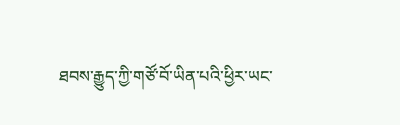ཐབས་རྒྱུད་ཀྱི་གཙོ་བོ་ཡིན་པའི་ཕྱིར་ཡང་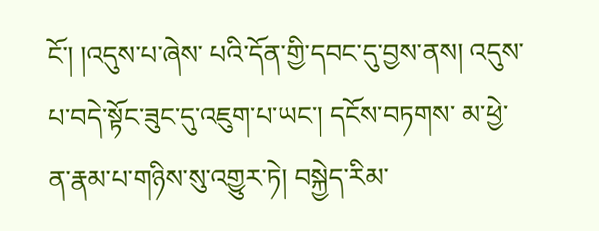ངོ་། །འདུས་པ་ཞེས་ པའི་དོན་གྱི་དབང་དུ་བྱས་ནས། འདུས་པ་བདེ་སྟོང་ཟུང་དུ་འཇུག་པ་ཡང་། དངོས་བཏགས་ མ་ཕྱེ་ན་རྣམ་པ་གཉིས་སུ་འགྱུར་ཏེ། བསྐྱེད་རིམ་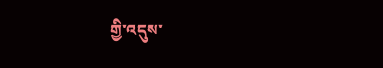གྱི་འདུས་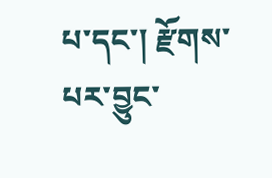པ་དང་། རྫོགས་པར་བྱུང་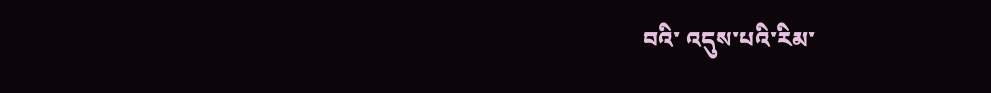བའི་ འདུས་པའི་རིམ་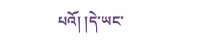པའོ། །དེ་ཡང་